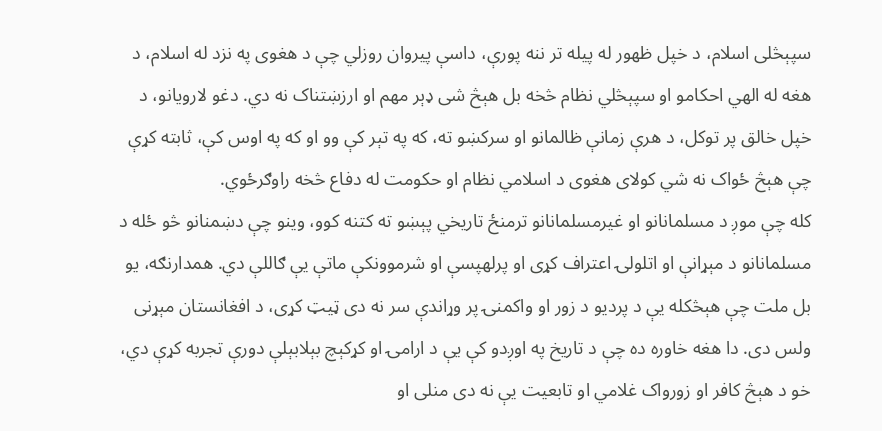سپېڅلی اسلام، د خپل ظهور له پیله تر ننه پورې، داسې پیروان روزلي چې د هغوی په نزد له اسلام، د هغه له الهي احکامو او سپېڅلي نظام څخه بل هېڅ شی ډېر مهم او ارزښتناک نه دي. دغو لارویانو، د خپل خالق پر توکل، د هرې زمانې ظالمانو او سرکښو ته، که په تېر کې وو او که په اوس کې، ثابته کړې چې هېڅ ځواک نه شي کولای هغوی د اسلامي نظام او حکومت له دفاع څخه راوګرځوي.
کله چې موږ د مسلمانانو او غیرمسلمانانو ترمنځ تاریخي پېښو ته کتنه کوو، وینو چې دښمنانو څو ځله د مسلمانانو د مېړانې او اتلولۍ اعتراف کړی او پرلهپسې او شرموونکې ماتې یې ګاللې دي. همدارنګه، یو بل ملت چې هېڅکله یې د پردیو د زور او واکمنۍ پر وړاندې سر نه دی ټیټ کړی، د افغانستان مېړنی ولس دی. دا هغه خاوره ده چې د تاریخ په اوږدو کې یې د ارامۍ او کړکېچ بېلابېلې دورې تجربه کړې دي، خو د هېڅ کافر او زورواک غلامي او تابعیت یې نه دی منلی او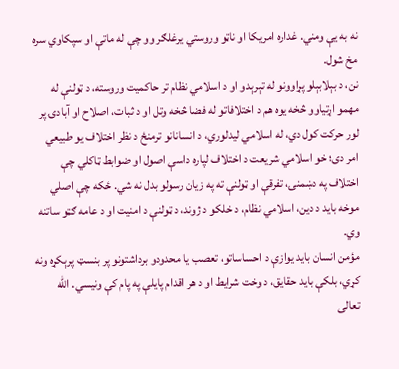نه به یې ومني. غداره امریکا او ناټو وروستي یرغلګر وو چې له ماتې او سپکاوي سره مخ شول.
نن، د بېلابېلو پړاوونو له تېرېدو او د اسلامي نظام تر حاکمیت وروسته، د ټولنې له مهمو اړتیاوو څخه یوه هم د اختلافاتو له فضا څخه وتل او د ثبات، اصلاح او آبادۍ پر لور حرکت کول دي، له اسلامي لیدلوري، د انسانانو ترمنځ د نظر اختلاف یو طبیعي امر دی؛ خو اسلامي شریعت د اختلاف لپاره داسې اصول او ضوابط ټاکلي چې اختلاف په دښمنۍ، تفرقې او ټولنې ته په زیان رسولو بدل نه شي. ځکه چې اصلي موخه باید د دین، اسلامي نظام، د خلکو د ژوند، د ټولنې د امنیت او د عامه ګټو ساتنه وي.
مؤمن انسان باید یوازې د احساساتو، تعصب یا محدودو برداشتونو پر بنسټ پرېکړه ونه کړي، بلکې باید حقایق، د وخت شرایط او د هر اقدام پایلې په پام کې ونیسي. الله تعالی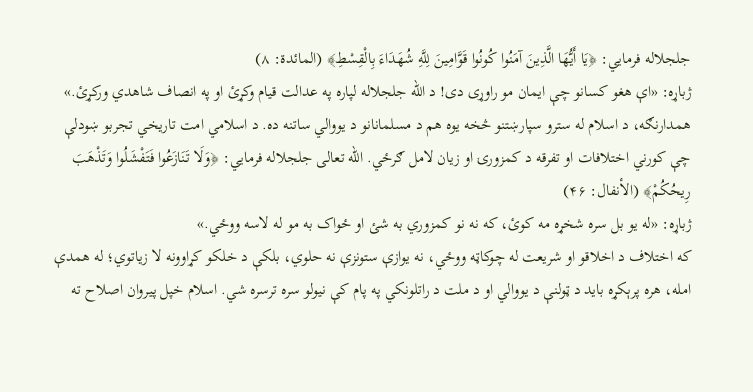جلجلاله فرمایي: ﴿يَا أَيُّهَا الَّذِينَ آمَنُوا كُونُوا قَوَّامِينَ لِلَّهِ شُهَدَاءَ بِالْقِسْطِ﴾ (المائدة: ۸)
ژباړه: «اې هغو کسانو چې ایمان مو راوړی دی! د الله جلجلاله لپاره په عدالت قیام وکړئ او په انصاف شاهدي ورکړئ.»
همدارنګه، د اسلام له سترو سپارښتنو څخه یوه هم د مسلمانانو د یووالي ساتنه ده. د اسلامي امت تاریخي تجربو ښودلې چې کورني اختلافات او تفرقه د کمزورۍ او زیان لامل ګرځي. الله تعالی جلجلاله فرمایي: ﴿وَلَا تَنَازَعُوا فَتَفْشَلُوا وَتَذْهَبَ رِيحُكُمْ﴾ (الأنفال: ۴۶)
ژباړه: «له یو بل سره شخړه مه کوئ، که نه نو کمزوري به شئ او ځواک به مو له لاسه ووځي.»
که اختلاف د اخلاقو او شریعت له چوکاټه ووځي، نه یوازې ستونزې نه حلوي، بلکې د خلکو کړاوونه لا زیاتوي؛ له همدې امله، هره پرېکړه باید د ټولنې د یووالي او د ملت د راتلونکي په پام کې نیولو سره ترسره شي. اسلام خپل پیروان اصلاح ته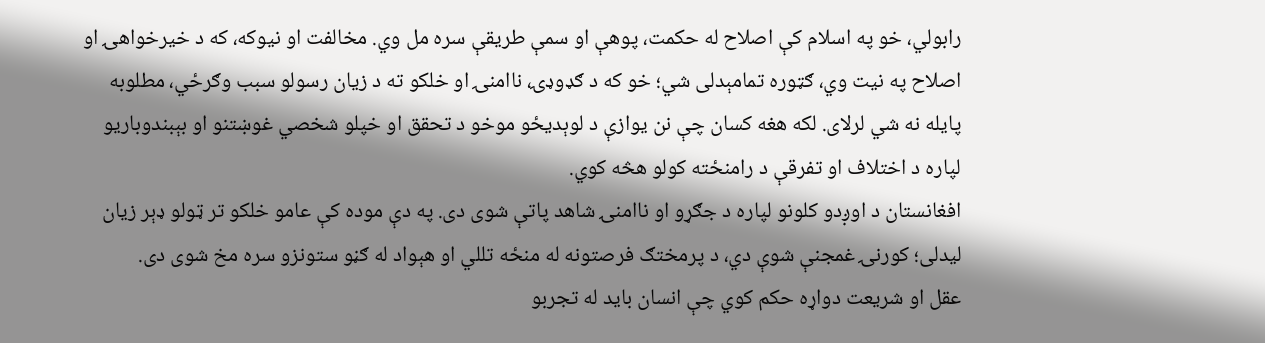رابولي، خو په اسلام کې اصلاح له حکمت، پوهې او سمې طریقې سره مل وي. مخالفت او نیوکه، که د خیرخواهۍ او اصلاح په نیت وي، ګټوره تمامېدلی شي؛ خو که د ګډوډۍ، ناامنۍ او خلکو ته د زیان رسولو سبب وګرځي، مطلوبه پایله نه شي لرلای. لکه هغه کسان چې نن یوازې د لوېدیځو موخو د تحقق او خپلو شخصي غوښتنو او بېبندوباریو لپاره د اختلاف او تفرقې د رامنځته کولو هڅه کوي.
افغانستان د اوږدو کلونو لپاره د جګړو او ناامنۍ شاهد پاتې شوی دی. په دې موده کې عامو خلکو تر ټولو ډېر زیان لیدلی؛ کورنۍ غمجنې شوې دي، د پرمختګ فرصتونه له منځه تللي او هېواد له ګڼو ستونزو سره مخ شوی دی.
عقل او شریعت دواړه حکم کوي چې انسان باید له تجربو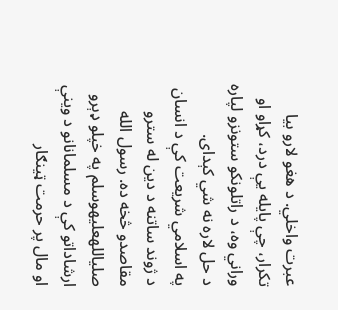عبرت واخلي. د هغو لارو بیا تکرار، چې پایله یې درد، کړاو او وراني وه، د راتلونکو ستونزو لپاره د حل لاره نه شي کېدای.
په اسلامي شریعت کې د انسان د ژوند ساتنه د دین له سترو مقاصدو څخه ده. رسول الله صلیاللهعلیهوسلم په خپلو ډېرو ارشاداتو کې د مسلمانانو د وینې او مال پر حرمت ټینګار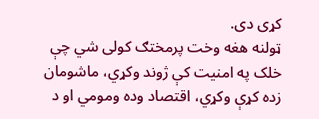کړی دی.
ټولنه هغه وخت پرمختګ کولی شي چې خلک په امنیت کې ژوند وکړي، ماشومان زده کړې وکړي، اقتصاد وده ومومي او د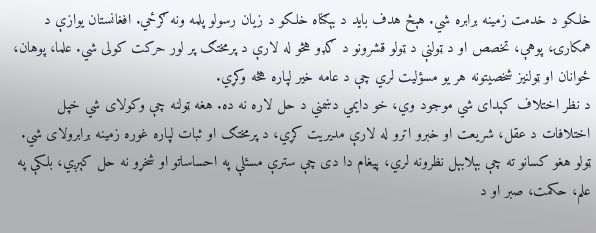خلکو د خدمت زمینه برابره شي. هېڅ هدف باید د بېګناه خلکو د زیان رسولو پلمه ونه ګرځي. افغانستان یوازې د همکارۍ، پوهې، تخصص او د ټولنې د ټولو قشرونو د ګډو هڅو له لارې د پرمختګ پر لور حرکت کولی شي. علما، پوهان، ځوانان او ټولنیز شخصیتونه هر یو مسؤلیت لري چې د عامه خیر لپاره هڅه وکړي.
د نظر اختلاف کېدای شي موجود وي، خو دایمي دښمني د حل لاره نه ده. هغه ټولنه چې وکولای شي خپل اختلافات د عقل، شریعت او خبرو اترو له لارې مدیریت کړي، د پرمختګ او ثبات لپاره غوره زمینه برابرولای شي. ټولو هغو کسانو ته چې بېلابېل نظرونه لري، پیغام دا دی چې سترې مسئلې په احساساتو او شخړو نه حل کېږي، بلکې په علم، حکمت، صبر او د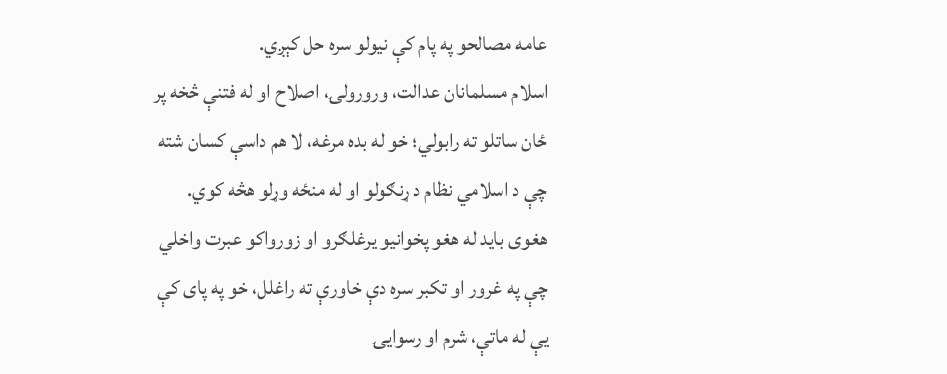عامه مصالحو په پام کې نیولو سره حل کېږي.
اسلام مسلمانان عدالت، ورورولۍ، اصلاح او له فتنې څخه پر ځان ساتلو ته رابولي؛ خو له بده مرغه، لا هم داسې کسان شته چې د اسلامي نظام د ړنګولو او له منځه وړلو هڅه کوي. هغوی باید له هغو پخوانیو یرغلګرو او زورواکو عبرت واخلي چې په غرور او تکبر سره دې خاورې ته راغلل، خو په پای کې یې له ماتې، شرم او رسوایۍ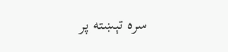سره تېښته پر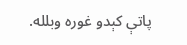پاتې کېدو غوره وبلله.